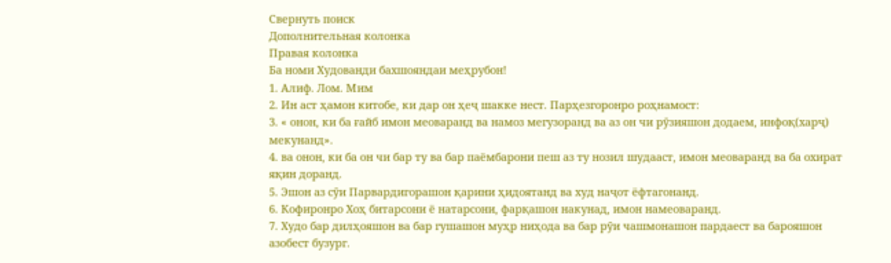Свернуть поиск
Дополнительная колонка
Правая колонка
Ба номи Худованди бахшояндаи меҳрубон!
1. Алиф. Лом. Мим
2. Ин аст ҳамон китобе, ки дар он ҳеҷ шакке нест. Парҳезгоронро роҳнамост:
3. « онон, ки ба ғайб имон меоваранд ва намоз мегузоранд ва аз он чи рӯзияшон додаем, инфоқ(харҷ) мекунанд».
4. ва онон, ки ба он чи бар ту ва бар паёмбарони пеш аз ту нозил шудааст, имон меоваранд ва ба охират яқин доранд.
5. Эшон аз сӯи Парвардигорашон қарини ҳидоятанд ва худ наҷот ёфтагонанд.
6. Кофиронро Хоҳ битарсони ё натарсони, фарқашон накунад, имон намеоваранд.
7. Худо бар дилҳояшон ва бар гушашон муҳр ниҳода ва бар рӯи чашмонашон пардаест ва барояшон азобест бузург.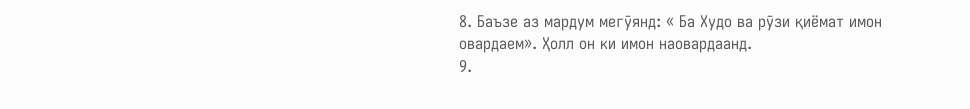8. Баъзе аз мардум мегӯянд: « Ба Худо ва рӯзи қиёмат имон овардаем». Ҳолл он ки имон наовардаанд.
9.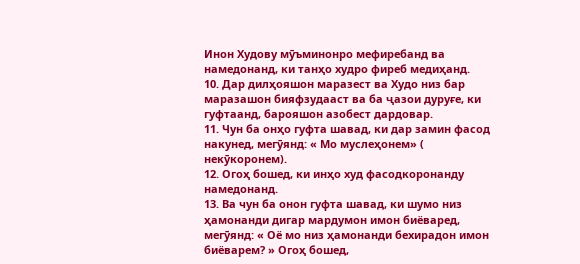Инон Худову мӯъминонро мефиребанд ва намедонанд, ки танҳо худро фиреб медиҳанд.
10. Дар дилҳояшон маразест ва Худо низ бар маразашон бияфзудааст ва ба ҷазои дуруғе, ки гуфтаанд, барояшон азобест дардовар.
11. Чун ба онҳо гуфта шавад, ки дар замин фасод накунед, мегӯянд: « Мо муслеҳонем» ( некӯкоронем).
12. Огоҳ бошед, ки инҳо худ фасодкоронанду намедонанд.
13. Ва чун ба онон гуфта шавад, ки шумо низ ҳамонанди дигар мардумон имон биёваред, мегӯянд: « Оё мо низ ҳамонанди бехирадон имон биёварем? » Огоҳ бошед,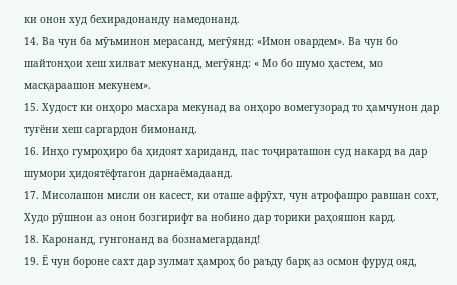ки онон худ бехирадонанду намедонанд.
14. Ва чун ба мӯъминон мерасанд, мегӯянд: «Имон овардем». Ва чун бо шайтонҳои хеш хилват мекунанд, мегӯянд: « Мо бо шумо ҳастем, мо масқараашон мекунем».
15. Худост ки онҳоро масхара мекунад ва онҳоро вомегузорад то ҳамчунон дар туғёни хеш саргардон бимонанд.
16. Инҳо гумроҳиро ба ҳидоят хариданд, пас тоҷираташон суд накард ва дар шумори ҳидоятёфтагон дарнаёмадаанд.
17. Мисолашон мисли он касест, ки оташе афрӯхт, чун атрофашро равшан сохт, Худо рӯшнои аз онон бозгирифт ва нобино дар торики раҳояшон кард.
18. Каронанд, гунгонанд ва бознамегарданд!
19. Ё чун бороне сахт дар зулмат ҳамроҳ бо раъду барқ аз осмон фуруд ояд,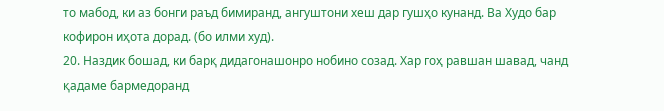то мабод, ки аз бонги раъд бимиранд, ангуштони хеш дар гушҳо кунанд. Ва Худо бар кофирон иҳота дорад. (бо илми худ).
20. Наздик бошад, ки барқ дидагонашонро нобино созад. Хар гоҳ равшан шавад, чанд қадаме бармедоранд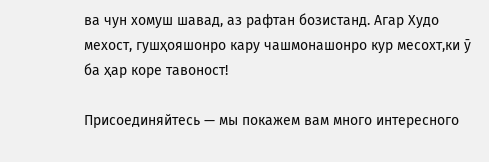ва чун хомуш шавад, аз рафтан бозистанд. Агар Худо мехост, гушҳояшонро кару чашмонашонро кур месохт,ки ӯ ба ҳар коре тавоност!

Присоединяйтесь — мы покажем вам много интересного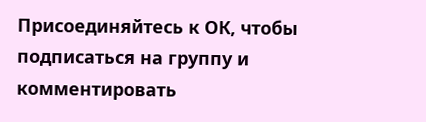Присоединяйтесь к ОК, чтобы подписаться на группу и комментировать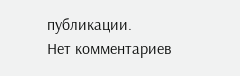публикации.
Нет комментариев